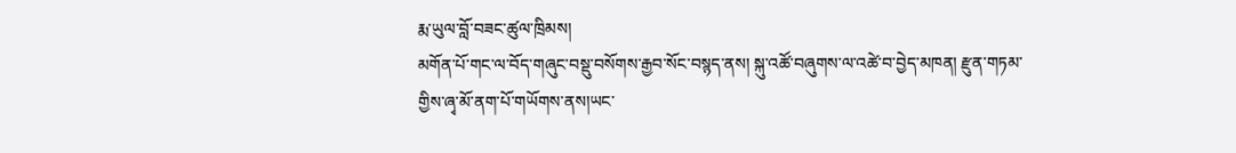རྨ་ཡུལ་བློ་བཟང་ཚུལ་ཁྲིམས།
མགོན་པོ་གང་ལ་བོད་གཞུང་བསྡུ་བསོགས་རྒྱབ་སོང་བསྙད་ནས། སྐུ་འཚོ་བཞུགས་ལ་འཚེ་བ་བྱེད་མཁན། རྫུན་གཏམ་གྱིས་ཞྭ་མོ་ནག་པོ་གཡོགས་ནས།ཡང་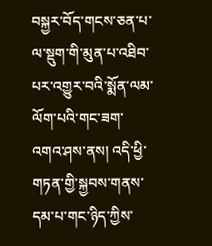བསྐྱར་བོད་གངས་ཅན་པ་ལ་སྡུག་གི་མུན་པ་འཐིབ་པར་འགྱུར་བའི་སྨོན་ལམ་ལོག་པའི་གང་ཟག་འགའ་ཤས་ནས། འདི་ཕྱི་གཏན་གྱི་སྐྱབས་གནས་དམ་པ་གང་ཉིད་ཀྱིས་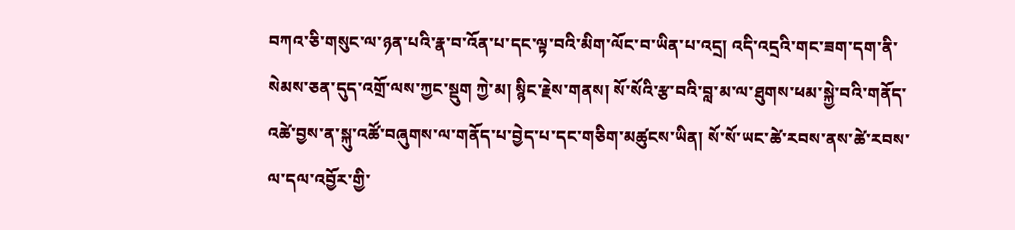བཀའ་ཅི་གསུང་ལ་ཉན་པའི་རྣ་བ་འོན་པ་དང་ལྟ་བའི་མིག་ལོང་བ་ཡིན་པ་འདྲ། འདི་འདྲའི་གང་ཟག་དག་ནི་སེམས་ཅན་དུད་འགྲོ་ལས་ཀྱང་སྡུག ཀྱེ་མ། སྙིང་རྗེས་གནས། སོ་སོའི་རྩ་བའི་བླ་མ་ལ་ཐུགས་ཕམ་སྐྱེ་བའི་གནོད་འཚེ་བྱས་ན་སྐུ་འཚོ་བཞུགས་ལ་གནོད་པ་བྱེད་པ་དང་གཅིག་མཚུངས་ཡིན། སོ་སོ་ཡང་ཚེ་རབས་ནས་ཚེ་རབས་ལ་དལ་འབྱོར་གྱི་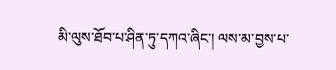མི་ལུས་ཐོབ་པ་ཤིན་ཏུ་དཀའ་ཞིང་། ལས་མ་བྱས་པ་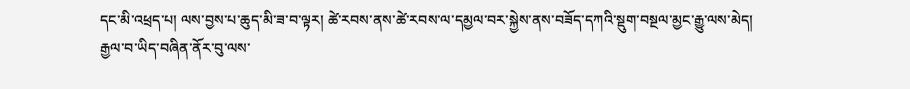དང་མི་འཕྲད་པ། ལས་བྱས་པ་ཆུད་མི་ཟ་བ་ལྟར། ཚེ་རབས་ནས་ཚེ་རབས་ལ་དམྱལ་བར་སྐྱེས་ནས་བཟོད་དཀའི་སྡུག་བསྔལ་མྱང་རྒྱུ་ལས་མེད། རྒྱལ་བ་ཡིད་བཞིན་ནོར་བུ་ལས་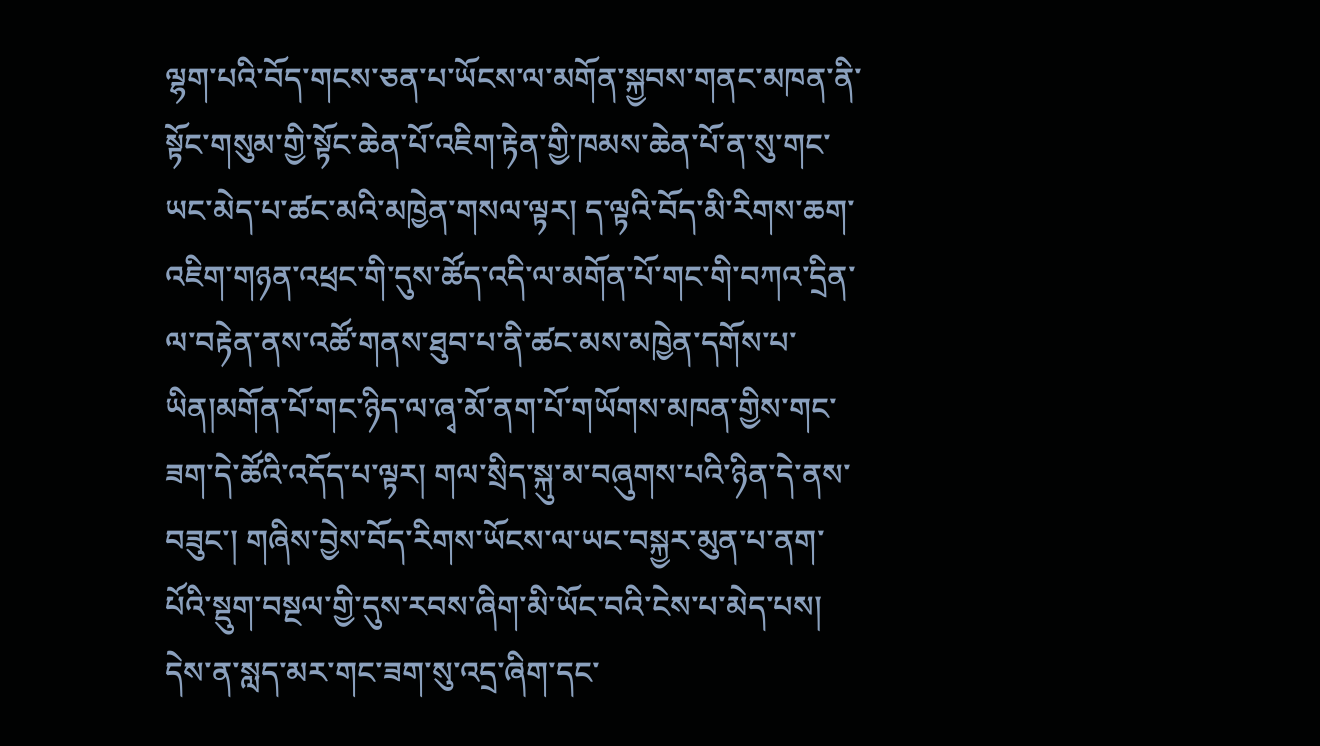ལྷག་པའི་བོད་གངས་ཅན་པ་ཡོངས་ལ་མགོན་སྐྱབས་གནང་མཁན་ནི་སྟོང་གསུམ་གྱི་སྟོང་ཆེན་པོ་འཇིག་རྟེན་གྱི་ཁམས་ཆེན་པོ་ན་སུ་གང་ཡང་མེད་པ་ཚང་མའི་མཁྱེན་གསལ་ལྟར། ད་ལྟའི་བོད་མི་རིགས་ཆག་འཇིག་གཉན་འཕྲང་གི་དུས་ཚོད་འདི་ལ་མགོན་པོ་གང་གི་བཀའ་དྲིན་ལ་བརྟེན་ནས་འཚོ་གནས་ཐུབ་པ་ནི་ཚང་མས་མཁྱེན་དགོས་པ་ཡིན།མགོན་པོ་གང་ཉིད་ལ་ཞྭ་མོ་ནག་པོ་གཡོགས་མཁན་གྱིས་གང་ཟག་དེ་ཚོའི་འདོད་པ་ལྟར། གལ་སྲིད་སྐུ་མ་བཞུགས་པའི་ཉིན་དེ་ནས་བཟུང་། གཞིས་བྱེས་བོད་རིགས་ཡོངས་ལ་ཡང་བསྐྱར་མུན་པ་ནག་པོའི་སྡུག་བསྔལ་གྱི་དུས་རབས་ཞིག་མི་ཡོང་བའི་ངེས་པ་མེད་པས། དེས་ན་སླད་མར་གང་ཟག་སུ་འདྲ་ཞིག་དང་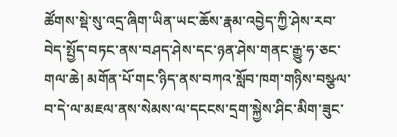ཚོགས་སྡེ་སུ་འདྲ་ཞིག་ཡིན་ཡང་ཆོས་རྣམ་འབྱེད་ཀྱི་ཤེས་རབ་བེད་སྤྱོད་བཏང་ནས་བཤད་ཤེས་དང་ཉན་ཤེས་གནང་རྒྱུ་ཧ་ཅང་གལ་ཆེ། མགོན་པོ་གང་ཉིད་ནས་བཀའ་སློབ་ཁག་གཉིས་བསྩལ་བ་དེ་ལ་མཇལ་ནས་སེམས་ལ་དངངས་དྲག་སྐྱེས་ཤིང་མིག་ཟུང་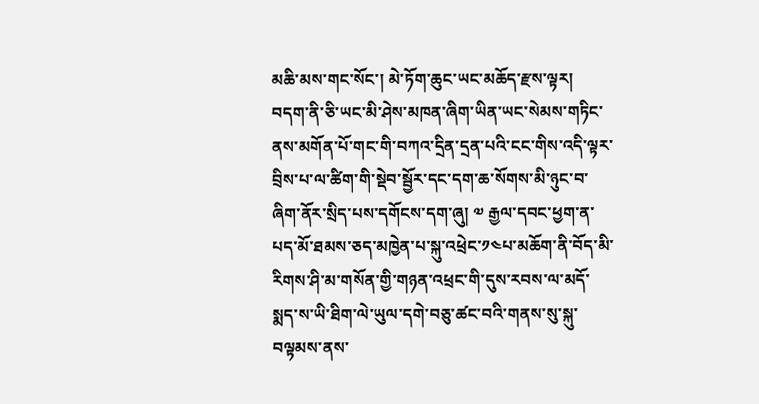མཆི་མས་གང་སོང་། མེ་ཏོག་ཆུང་ཡང་མཆོད་རྫས་ལྟར། བདག་ནི་ཅི་ཡང་མི་ཤེས་མཁན་ཞིག་ཡིན་ཡང་སེམས་གཏིང་ནས་མགོན་པོ་གང་གི་བཀའ་དྲིན་དྲན་པའི་ངང་གིས་འདི་ལྟར་བྲིས་པ་ལ་ཚིག་གི་སྡེབ་སྦྱོར་དང་དག་ཆ་སོགས་མི་ཉུང་བ་ཞིག་ནོར་སྲིད་པས་དགོངས་དག་ཞུ། ༧ རྒྱལ་དབང་ཕྱག་ན་པད་མོ་ཐམས་ཅད་མཁྱེན་པ་སྐུ་འཕྲེང་༡༤པ་མཆོག་ནི་བོད་མི་རིགས་ཤི་མ་གསོན་གྱི་གཉན་འཕྲང་གི་དུས་རབས་ལ་མདོ་སྨད་ས་ཡི་ཐིག་ལེ་ཡུལ་དགེ་བཅུ་ཚང་བའི་གནས་སུ་སྐུ་བལྟམས་ནས་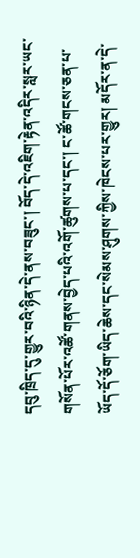དབུ་ཁྲིད་དུ་གྱུར་བའི་ཉིན་དེ་ནས་བཟུང་། བོད་དེ་འཇིག་རྟེན་འདིར་སླར་ཡང་གསོན་པོར་འཚོ་གནས་བྱེད་པའི་འགོ་ཚུགས་པ་དང་། ང་ཚོ་གངས་ཅན་པ་ཡོད་དོ་ཅོག་ཡིད་ཆེས་དང་སེམས་ཤུགས་ཀྱིས་ཁེངས་པར་གྱུར། མདོར་ན་དེ་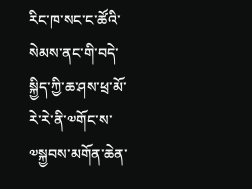རིང་ཁ་སང་ང་ཚོའི་སེམས་ནང་གི་བདེ་སྐྱིད་ཀྱི་ཆ་ཤས་ཕྲ་མོ་རེ་རེ་ནི་༧གོང་ས་༧སྐྱབས་མགོན་ཆེན་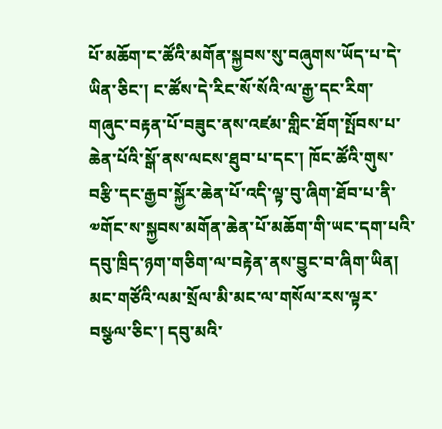པོ་མཆོག་ང་ཚོའི་མགོན་སྐྱབས་སུ་བཞུགས་ཡོད་པ་དེ་ཡིན་ཅིང་། ང་ཚོས་དེ་རིང་སོ་སོའི་ལ་རྒྱ་དང་རིག་གཞུང་བརྟན་པོ་བཟུང་ནས་འཛམ་གླིང་ཐོག་སྤོབས་པ་ཆེན་པོའི་སྒོ་ནས་ལངས་ཐུབ་པ་དང་། ཁོང་ཚོའི་གུས་བརྩི་དང་རྒྱབ་སྐྱོར་ཆེན་པོ་འདི་ལྟ་བུ་ཞིག་ཐོབ་པ་ནི་༧གོང་ས་སྐྱབས་མགོན་ཆེན་པོ་མཆོག་གི་ཡང་དག་པའི་དབུ་ཁྲིད་ཉག་གཅིག་ལ་བརྟེན་ནས་བྱུང་བ་ཞིག་ཡིན། མང་གཙོའི་ལམ་སྲོལ་མི་མང་ལ་གསོལ་རས་ལྟར་བསྩལ་ཅིང་། དབུ་མའི་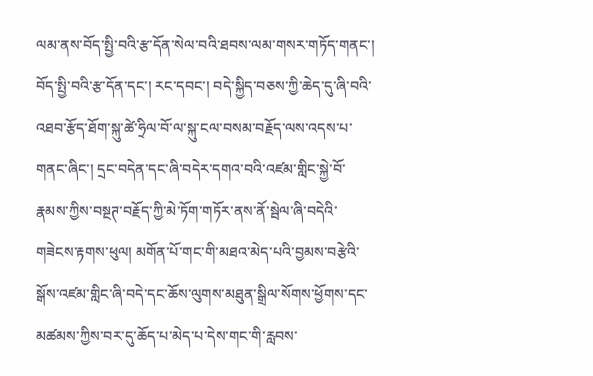ལམ་ནས་བོད་སྤྱི་བའི་རྩ་དོན་སེལ་བའི་ཐབས་ལམ་གསར་གཏོད་གནང་། བོད་སྤྱི་བའི་རྩ་དོན་དང་། རང་དབང་། བདེ་སྐྱིད་བཅས་ཀྱི་ཆེད་དུ་ཞི་བའི་འཐབ་རྩོད་ཐོག་སྐུ་ཚེ་ཧྲིལ་བོ་ལ་སྐུ་ངལ་བསམ་བརྗོད་ལས་འདས་པ་གནང་ཞིང་། དྲང་བདེན་དང་ཞི་བདེར་དགའ་བའི་འཛམ་གླིང་སྐྱེ་བོ་རྣམས་ཀྱིས་བསྔཊ་བརྗོད་ཀྱི་མེ་ཏོག་གཏོར་ནས་ནོ་སྦེལ་ཞི་བདེའི་གཟེངས་རྟགས་ཕུལ། མགོན་པོ་གང་གི་མཐའ་མེད་པའི་བྱམས་བརྩེའི་སྒོས་འཛམ་གླིང་ཞི་བདེ་དང་ཆོས་ལུགས་མཐུན་སྒྲིལ་སོགས་ཕྱོགས་དང་མཚམས་ཀྱིས་བར་དུ་ཆོད་པ་མེད་པ་དེས་གང་གི་རླབས་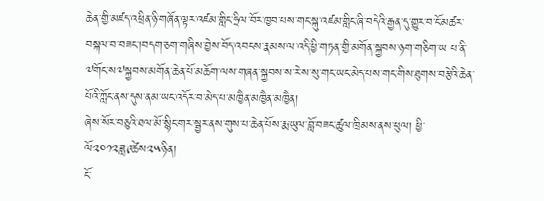ཆེན་གྱི་མཛད་འཕྲིན་ཉི་གཞོན་ལྟར་འཛམ་གླིང་ཧྲིལ་བོར་ཁྱབ་པས་གང་སྐུ་འཛམ་གླིང་ཞི་བདེའི་རྒྱན་དུ་གྱུར་བ་ངོ་མཚར་བསྐལ་བ་བཟང་།བདག་ཅག་གཞིས་བྱེས་བོད་འབངས་རྣམས་ལ་འདི་ཕྱི་གཏན་གྱི་མགོན་སྐྱབས་ཉག་གཅིག་ཡ པ་ནི་༧གོང་ས༧སྐྱབས་མགོན་ཆེན་པོ་མཆོག་ལས་གཞན་སྐྱབས་ས་རེ་ས་སུ་གང་ཡང་མེད་པས་གང་གིས་ཐུགས་བརྩེའི་ཆེན་པོའི་ཀློང་ནས་དུས་ནམ་ཡང་འདོར་བ་མེད་པ་མཁྱཻན་མཁྱཻན་མཁྱཻན།
ཞེས་སོར་བཅུའི་ཐལ་མོ་སྙིང་གར་སྦྱར་ནས་གུས་པ་ཆེན་པོས་རྨ་ཡུལ་བློ་བཟང་ཚུལ་ཁྲིམས་ནས་ཕུལ། ཕྱི་ལོ༢༠༡༢ཟླ༩ཚེས༢༥ཉིན།
ངོ་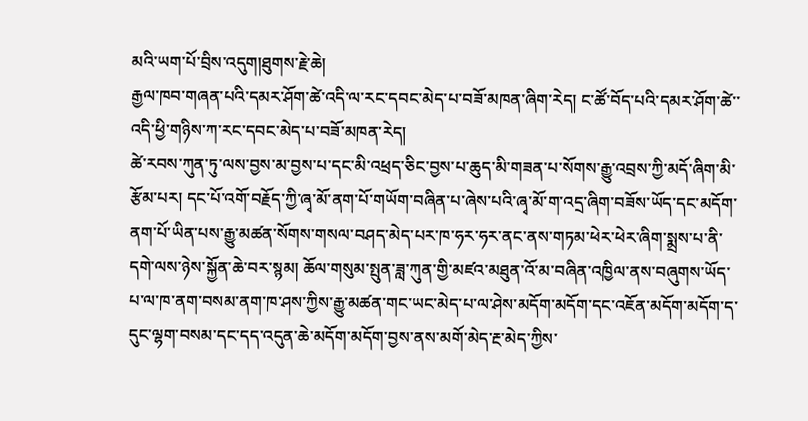མའི་ཡག་པོ་བྲིས་འདུག།ཐུགས་རྗེ་ཆེ།
རྒྱལ་ཁབ་གཞན་པའི་དམར་ཤོག་ཚེ་འདི་ལ་རང་དབང་མེད་པ་བཟོ་མཁན་ཞིག་རེད། ང་ཚོ་བོད་པའི་དམར་ཤོག་ཚེ་་འདི་ཕྱི་གཉིས་ཀ་རང་དབང་མེད་པ་བཟོ་མཁན་རེད།
ཚེ་རབས་ཀུན་ཏུ་ལས་བྱས་མ་བྱས་པ་དང་མི་འཕྲད་ཅིང་བྱས་པ་ཆུད་མི་གཟན་པ་སོགས་རྒྱུ་འབྲས་ཀྱི་མདོ་ཞིག་མི་རྩོམ་པར། དང་པོ་འགོ་བརྗོད་ཀྱི་ཞྭ་མོ་ནག་པོ་གཡོག་བཞིན་པ་ཞེས་པའི་ཞྭ་མོ་ག་འདྲ་ཞིག་བཟོས་ཡོད་དང་མདོག་ནག་པོ་ཡིན་པས་རྒྱུ་མཚན་སོགས་གསལ་བཤད་མེད་པར་ཁ་ཧར་ཧར་ནང་ནས་གཏམ་ཕེར་ཕེར་ཞིག་སྨྲས་པ་ནི་དགེ་ལས་ཉེས་སྐྱོན་ཆེ་བར་སྙམ། ཆོལ་གསུམ་སྤུན་ཟླ་ཀུན་གྱི་མཛའ་མཐུན་འོ་མ་བཞིན་འཁྱིལ་ནས་བཞུགས་ཡོད་པ་ལ་ཁ་ནག་བསམ་ནག་ཁ་ཤས་ཀྱིས་རྒྱུ་མཚན་གང་ཡང་མེད་པ་ལ་ཤེས་མདོག་མདོག་དང་འཇོན་མདོག་མདོག་ད་དུང་ལྷག་བསམ་དང་དད་འདུན་ཆེ་མདོག་མདོག་བྱས་ནས་མགོ་མེད་རྔ་མེད་ཀྱིས་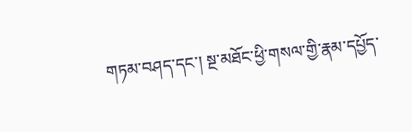གཏམ་བཤད་དང་། སྔ་མཐོང་ཕྱི་གསལ་གྱི་རྣམ་དཔྱོད་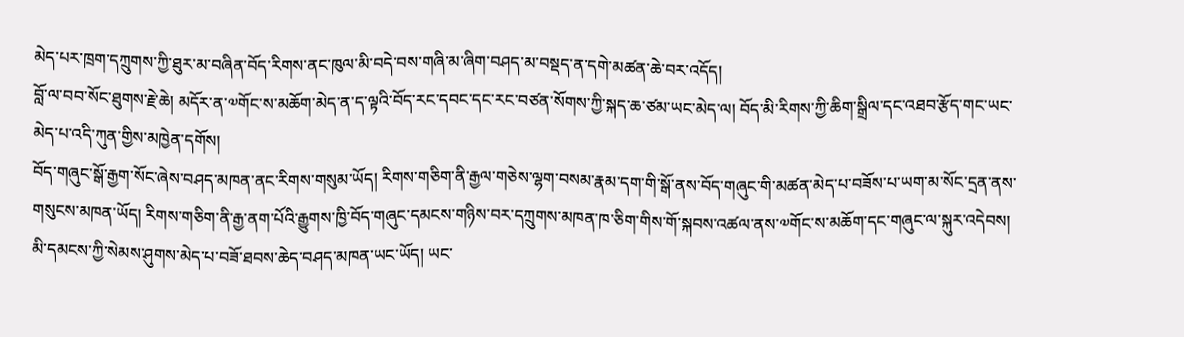མེད་པར་ཁྲག་དཀྲུགས་ཀྱི་ཐུར་མ་བཞིན་བོད་རིགས་ནང་ཁུལ་མི་བདེ་བས་གཞི་མ་ཞིག་བཤད་མ་བསྡད་ན་དགེ་མཚན་ཆེ་བར་འདོད།
བློ་ལ་བབ་སོང་ཐུགས་རྗེ་ཆེ། མདོར་ན་༧གོང་ས་མཆོག་མེད་ན་ད་ལྟའི་བོད་རང་དབང་དང་རང་བཙན་སོགས་ཀྱི་སྐད་ཆ་ཙམ་ཡང་མེད་ལ། བོད་མི་རིགས་ཀྱི་ཆིག་སྒྲིལ་དང་འཐབ་རྩོད་གང་ཡང་མེད་པ་འདི་ཀུན་གྱིས་མཁྱེན་དགོས།
བོད་གཞུང་སྒོ་རྒྱག་སོང་ཞེས་བཤད་མཁན་ནང་རིགས་གསུམ་ཡོད། རིགས་གཅིག་ནི་རྒྱལ་གཅེས་ལྷག་བསམ་རྣམ་དག་གི་སྒོ་ནས་བོད་གཞུང་གི་མཚན་མེད་པ་བཟོས་པ་ཡག་མ་སོང་དྲན་ནས་གསུངས་མཁན་ཡོད། རིགས་གཅིག་ནི་རྒྱ་ནག་པོའི་རྒྱུགས་ཁྱི་བོད་གཞུང་དམངས་གཉིས་བར་དཀྲུགས་མཁན་ཁ་ཅིག་གིས་གོ་སྐབས་འཚལ་ནས་༧གོང་ས་མཆོག་དང་གཞུང་ལ་སྐུར་འདེབས། མི་དམངས་ཀྱི་སེམས་ཤུགས་མེད་པ་བཟོ་ཐབས་ཆེད་བཤད་མཁན་ཡང་ཡོད། ཡང་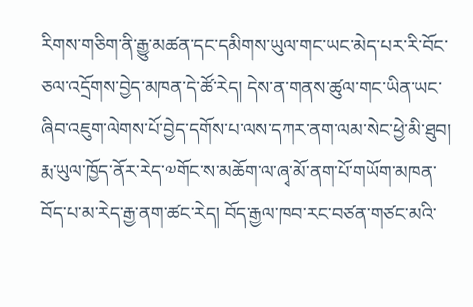རིགས་གཅིག་ནི་རྒྱུ་མཚན་དང་དམིགས་ཡུལ་གང་ཡང་མེད་པར་རི་བོང་ཅལ་འདྲོགས་བྱེད་མཁན་དེ་ཚོ་རེད། དེས་ན་གནས་ཚུལ་གང་ཡིན་ཡང་ཞིབ་འཇུག་ལེགས་པོ་བྱེད་དགོས་པ་ལས་དཀར་ནག་ལམ་སེང་ཕྱེ་མི་ཐུབ།
རྨ་ཡུལ་ཁྱོད་ནོར་རེད་༧གོང་ས་མཆོག་ལ་ཞྭ་མོ་ནག་པོ་གཡོག་མཁན་བོད་པ་མ་རེད་རྒྱ་ནག་ཚང་རེད། བོད་རྒྱལ་ཁབ་རང་བཙན་གཙང་མའི་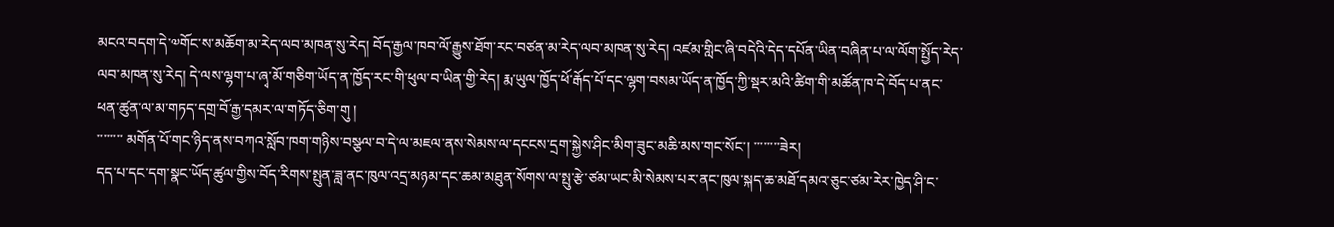མངའ་བདག་དེ་༧གོང་ས་མཆོག་མ་རེད་ལབ་མཁན་སུ་རེད། བོད་རྒྱལ་ཁབ་ལོ་རྒྱུས་ཐོག་རང་བཙན་མ་རེད་ལབ་མཁན་སུ་རེད། འཛམ་གླིང་ཞི་བདེའི་དེད་དཔོན་ཡིན་བཞིན་པ་ལ་ལོག་སྤྱོད་རེད་ལབ་མཁན་སུ་རེད། དེ་ལས་ལྷག་པ་ཞྭ་མོ་གཅིག་ཡོད་ན་ཁྱོད་རང་གི་ཕུལ་བ་ཡིན་གྱི་རེད། རྨ་ཡུལ་ཁྱོད་ཕོ་རྒོད་པོ་དང་ལྷག་བསམ་ཡོད་ན་ཁྱོད་ཀྱི་སྡར་མའི་ཚིག་གི་མཚོན་ཁ་དེ་བོད་པ་ནང་ཕན་ཚུན་ལ་མ་གཏད་དགྲ་བོ་རྒྱ་དམར་ལ་གཏོད་ཅིག་གུ །
་་་་་་་་ མགོན་པོ་གང་ཉིད་ནས་བཀའ་སློབ་ཁག་གཉིས་བསྩལ་བ་དེ་ལ་མཇལ་ནས་སེམས་ལ་དངངས་དྲག་སྐྱེས་ཤིང་མིག་ཟུང་མཆི་མས་གང་སོང་། ་་་་་་་་ཟེར།
དད་པ་དང་དག་སྣང་ཡོད་ཚུལ་གྱིས་བོད་རིགས་སྤུན་ཟླ་ནང་ཁུལ་འདྲ་མཉམ་དང་ཆམ་མཐུན་སོགས་ལ་སྤུ་རྩེ་ཙམ་ཡང་མི་སེམས་པར་ནང་ཁུལ་སྐད་ཆ་མཐོ་དམའ་ཅུང་ཙམ་རེར་ཁྱེད་ཤི་ང་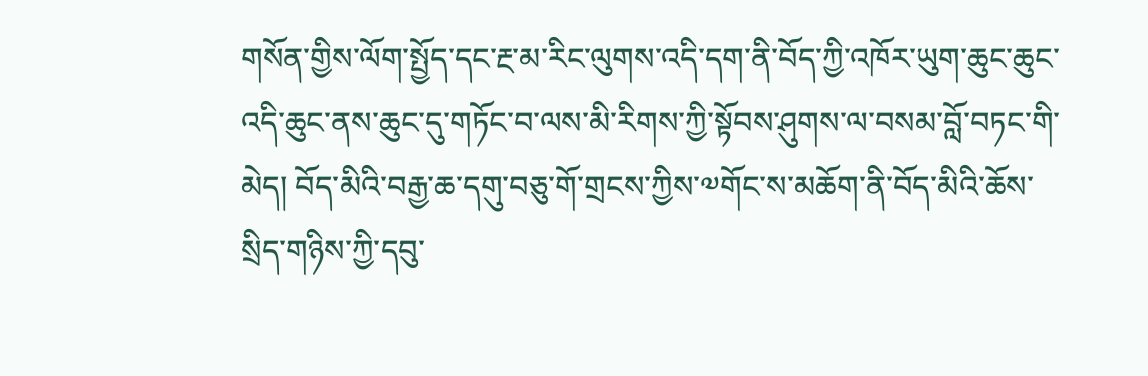གསོན་གྱིས་ལོག་སྤྱོད་དང་རྔ་མ་རིང་ལུགས་འདི་དག་ནི་བོད་ཀྱི་འཁོར་ཡུག་ཆུང་ཆུང་འདི་ཆུང་ནས་ཆུང་དུ་གཏོང་བ་ལས་མི་རིགས་ཀྱི་སྟོབས་ཤུགས་ལ་བསམ་བློ་བཏང་གི་མེད། བོད་མིའི་བརྒྱ་ཆ་དགུ་བཅུ་གོ་གྲངས་ཀྱིས་༧གོང་ས་མཆོག་ནི་བོད་མིའི་ཆོས་སྲིད་གཉིས་ཀྱི་དབུ་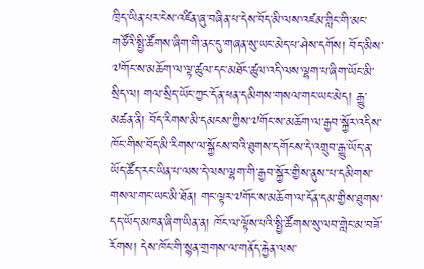ཁྲིད་ཡིན་པར་ངེས་འཛིན་ཞུ་བཞིན་པ་དེས་བོད་མི་ལས་འཛམ་གླིང་གི་མང་གཙོའི་སྤྱི་ཚོགས་ཞིག་གི་ནང་དུ་གཞན་སུ་ཡང་མེད་པ་ཤེས་དགོས། བོད་མིས་༧གོང་ས་མཆོག་ལ་ལྟ་ཚུལ་དང་མཐོང་ཚུལ་འདི་ལས་ལྷག་པ་ཞིག་ཡོང་མི་སྲིད་ལ། གལ་སྲིད་ཡོང་ཀྱང་དོན་ཕན་དམིགས་གསལ་གང་ཡང་མེད། རྒྱུ་མཚན་ནི། བོད་རིགས་མི་དམངས་ཀྱིས་༧གོང་ས་མཆོག་ལ་རྒྱབ་སྐྱོར་འདིས་ཁོང་གིས་བོད་མི་རིགས་ལ་སྐྱོངས་བའི་ཐུགས་དགོངས་དེ་འགྲུབ་རྒྱུ་ཡོད་ན་ཡོད་ཚོད་རང་ཡིན་པ་ལས་དེ་ལས་ལྷག་གི་རྒྱབ་སྐྱོར་གྱིས་ནུས་་པ་དམིགས་གསལ་གང་ཡང་མི་ཐོན། གང་ལྟར་༧གོང་ས་མཆོག་ལ་དོན་དམ་གྱིས་ཐུགས་དད་ཡོད་མཁན་ཞིག་ཡིན་ན། ཁོང་ལ་ལྟོས་པའི་སྤྱི་ཚོགས་སུ་ལབ་གླེང་མ་བཟོ་རོགས། དེས་ཁོང་གི་སྙན་གྲགས་ལ་གནོད་རྐྱེན་ལས་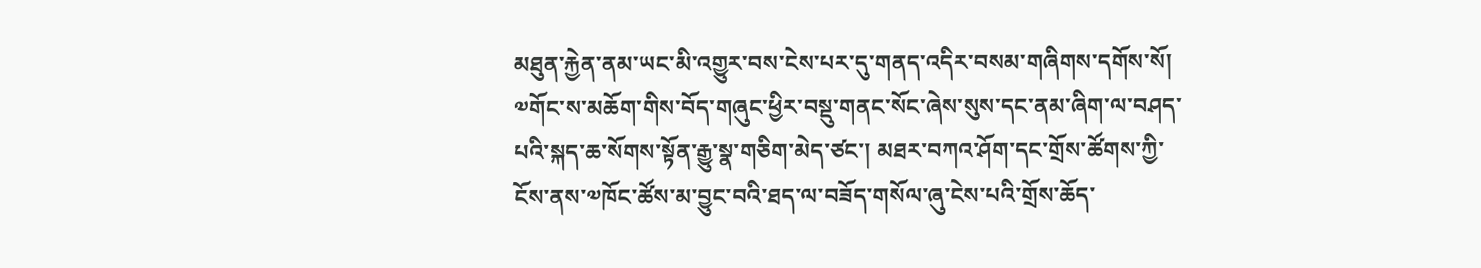མཐུན་རྐྱེན་ནམ་ཡང་མི་འགྱུར་བས་ངེས་པར་དུ་གནད་འདིར་བསམ་གཞིགས་དགོས་སོ།
༧གོང་ས་མཆོག་གིས་བོད་གཞུང་ཕྱིར་བསྡུ་གནང་སོང་ཞེས་སུས་དང་ནམ་ཞིག་ལ་བཤད་པའི་སྐད་ཆ་སོགས་སྟོན་རྒྱུ་སྣ་གཅིག་མེད་ཙང་། མཐར་བཀའ་ཤོག་དང་གྲོས་ཚོགས་ཀྱི་ངོས་ནས་༧ཁོང་ཚོས་མ་བྱུང་བའི་ཐད་ལ་བཟོད་གསོལ་ཞུ་ངེས་པའི་གྲོས་ཆོད་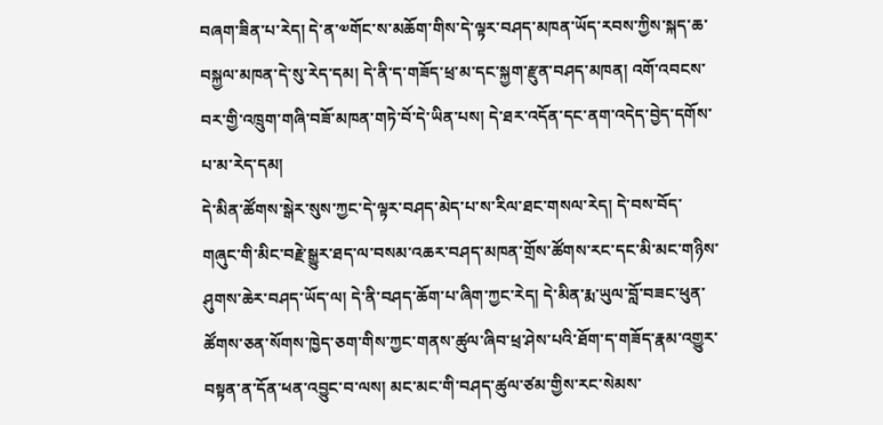བཞག་ཟིན་པ་རེད། དེ་ན་༧གོང་ས་མཆོག་གིས་དེ་ལྟར་བཤད་མཁན་ཡོད་རབས་ཀྱིས་སྐད་ཆ་བསྐྱལ་མཁན་དེ་སུ་རེད་དམ། དེ་ནི་ད་གཟོད་ཕྲ་མ་དང་སྐྱག་རྫུན་བཤད་མཁན། འགོ་འབངས་བར་གྱི་འཁྲུག་གཞི་བཟོ་མཁན་གཏེ་བོ་དེ་ཡིན་པས། དེ་ཐར་འདོན་དང་ནག་འདེད་བྱེད་དགོས་པ་མ་རེད་དམ།
དེ་མིན་ཚོགས་སྒེར་སུས་ཀྱང་དེ་ལྟར་བཤད་མེད་པ་ས་རིལ་ཐང་གསལ་རེད། དེ་བས་བོད་གཞུང་གི་མིང་བརྗེ་སྒྱུར་ཐད་ལ་བསམ་འཆར་བཤད་མཁན་གྲོས་ཚོགས་རང་དང་མི་མང་གཉིས་ཤུགས་ཆེར་བཤད་ཡོད་ལ། དེ་ནི་བཤད་ཆོག་པ་ཞིག་ཀྱང་རེད། དེ་མིན་རྨ་ཡུལ་བློ་བཟང་ཕུན་ཚོགས་ཅན་སོགས་ཁྱེད་ཅག་གིས་ཀྱང་གནས་ཚུལ་ཞིབ་ཕྲ་ཤེས་པའི་ཐོག་ད་གཟོད་རྣམ་འགྱུར་བསྟན་ན་དོན་ཕན་འབྱུང་བ་ལས། མང་མང་གི་བཤད་ཚུལ་ཙམ་གྱིས་རང་སེམས་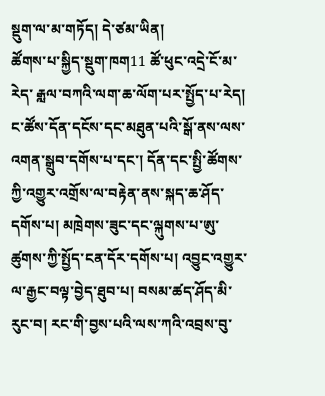སྡུག་ལ་མ་གཏོད། དེ་ཙམ་ཡིན།
ཚོགས་པ་སྐྱིད་སྡུག་ཁག11 ཚོ་ཕུང་འདྲེ་ངོ་མ་རེད་ རྒླལ་བཀའི་ལག་ཆ་ལོག་པར་སྤྱོད་པ་རེད།
ང་ཚོས་དོན་དངོས་དང་མཐུན་པའི་སྒོ་ནས་ལས་འགན་སྒྲུབ་དགོས་པ་དང་། དོན་དང་སྤྱི་ཚོགས་ཀྱི་འགྱུར་འགྲོས་ལ་བརྟེན་ནས་སྐད་ཆ་ཤོད་དགོས་པ། མཁྲེགས་ཟུང་དང་ལྐུགས་པ་ཨུ་ཚུགས་ཀྱི་སྤྱོད་ངན་དོར་དགོས་པ། འབྱུང་འགྱུར་ལ་རྒྱང་བལྟ་བྱེད་ཐུབ་པ། བསམ་ཚད་ཤོད་མི་རུང་བ། རང་གི་བྱས་པའི་ལས་ཀའི་འབྲས་བུ་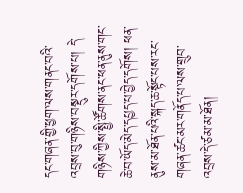དང་གཞན་གྱི་ཕྱག་ལས་གནང་བའི་འབྲས་བུ་གཉིས་བསྡུར་དགོས་པ། དེ་གཉིས་ཀྱིས་སྤྱི་ཚོགས་ནང་ཕན་ནུས་གང་ཆེ་བ་ཡོད་མེད་དཔྱད་པ་བྱེད་དགོས། ཕན་ནུས་མ་ཐོན་པའི་སྐད་ཆ་སྟོང་པས་རང་གཞན་ཚང་མར་གནོད་པ་ལས་གྲུབ་འབྲས་དེ་ཙམ་མ་ཐོན།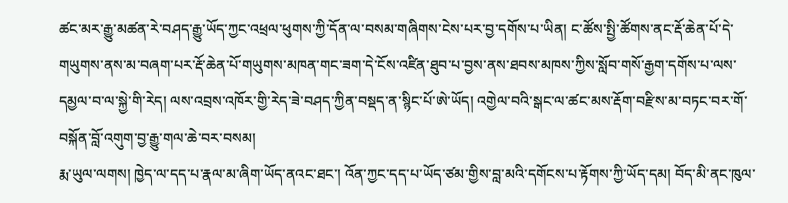ཚང་མར་རྒྱུ་མཚན་རེ་བཤད་རྒྱུ་ཡོད་ཀྱང་འཕྲལ་ཕུགས་ཀྱི་དོན་ལ་བསམ་གཞིགས་ངེས་པར་བྱ་དགོས་པ་ཡིན། ང་ཚོས་སྤྱི་ཚོགས་ནང་རྡོ་ཆེན་པོ་དེ་གཡུགས་ནས་མ་བཞག་པར་རྡོ་ཆེན་པོ་གཡུགས་མཁན་གང་ཟག་དེ་ངོས་འཛིན་ཐུབ་པ་བྱས་ནས་ཐབས་མཁས་ཀྱིས་སློབ་གསོ་རྒྱག་དགོས་པ་ལས་དམྱལ་བ་ལ་སྐྱེ་གི་རེད། ལས་འབྲས་འཁོར་གྱི་རེད་ཟེ་བཤད་ཀྱིན་བསྡད་ན་སྙིང་པོ་ཨེ་ཡོད། འགྱེལ་བའི་སྒང་ལ་ཚང་མས་རྡོག་བརྫིས་མ་བཏང་བར་གོ་བསྐོན་བློ་འགུག་བྱ་རྒྱུ་གལ་ཆེ་བར་བསམ།
རྨ་ཡུལ་ལགས། ཁྱེད་ལ་དད་པ་རྣལ་མ་ཞིག་ཡོད་ནའང་ཐང་། འོན་ཀྱང་དད་པ་ཡོད་ཙམ་གྱིས་བླ་མའི་དགོངས་པ་རྟོགས་ཀྱི་ཡོད་དམ། བོད་མི་ནང་ཁུལ་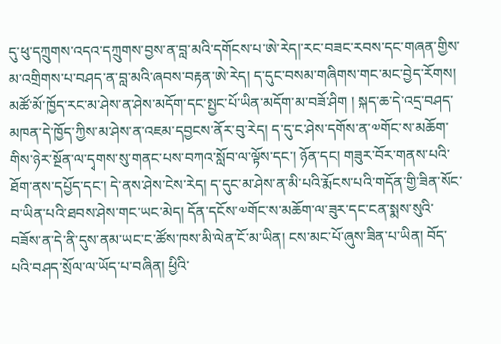དུ་ཕུ་དཀྲུགས་འདའ་དཀྲུགས་བྱས་ན་བླ་མའི་དགོངས་པ་ཨེ་རེད།་རང་བཟང་རབས་དང་གཞན་གྱིས་མ་འགྲིགས་པ་བཤད་ན་བླ་མའི་ཞབས་བརྟན་ཨེ་རེད། ད་དུང་བསམ་གཞིགས་གང་མང་བྱེད་རོགས།
མཚོ་མོ་ཁྱོད་རང་མ་ཤེས་ན་ཤེས་མདོག་དང་སྤྱང་པོ་ཡིན་མདོག་མ་བཟོ་ཤིག ། སྐད་ཆ་དེ་འདྲ་བཤད་མཁན་དེ་ཁྱོད་ཀྱིས་མ་ཤེས་ན་འཇམ་དབྱངས་ནོར་བུ་རེད། ད་དུ་ང་ཤེས་དགོས་ན་༧གོང་ས་མཆོག་གིས་ཉེར་སྔོན་ལ་དྭགས་སུ་གནང་པས་བཀའ་སློབ་ལ་ལྟོས་དང་། ཉོན་དང། གཟུར་བོར་གནས་པའི་ཐོག་ནས་དཔྱོད་དང་། དེ་ནས་ཤེས་ངེས་རེད། ད་དུང་མ་ཤེས་ན་མི་པའི་རྨོངས་པའི་གདོན་གྱི་ཟིན་སོང་བ་ཡིན་པའི་ཐབས་ཤེས་གང་ཡང་མེད། དོན་དངོས་༧གོང་ས་མཆོག་ལ་ཟུར་དང་ངན་སྨས་སུའི་བཟོས་ན་དེ་ནི་དུས་ནམ་ཡང་ང་ཚོས་ཁས་མི་ལེན་ངོ་མ་ཡིན། ངས་མང་པོ་ཞུས་ཟིན་པ་ཡིན། བོད་པའི་བཤད་སྲོལ་ལ་ཡོད་པ་བཞིན། ཕྱིའི་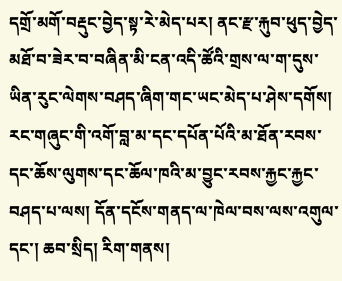དགྲོ་མགོ་བརྡུང་བྱེད་སྟ་རེ་མེད་པར། ནང་རྫ་རྐུབ་ཕུད་བྱེད་མཐོ་བ་ཟེར་བ་བཞིན་མི་ངན་འདི་ཚོའི་གྲས་ལ་ག་དུས་ཡིན་རུང་ལེགས་བཤད་ཞིག་གང་ཡང་མེད་པ་ཤེས་དགོས། རང་གཞུང་གི་འགོ་བླ་མ་དང་དཔོན་པོའི་མ་ཐོན་རབས་དང་ཆོས་ལུགས་དང་ཆོལ་ཁའི་མ་བྱུང་རབས་རྐྱང་རྐྱང་བཤད་པ་ལས། དོན་དངོས་གནད་ལ་ཁེལ་བས་ལས་འགུལ་དང་། ཆབ་སྲིད། རིག་གནས།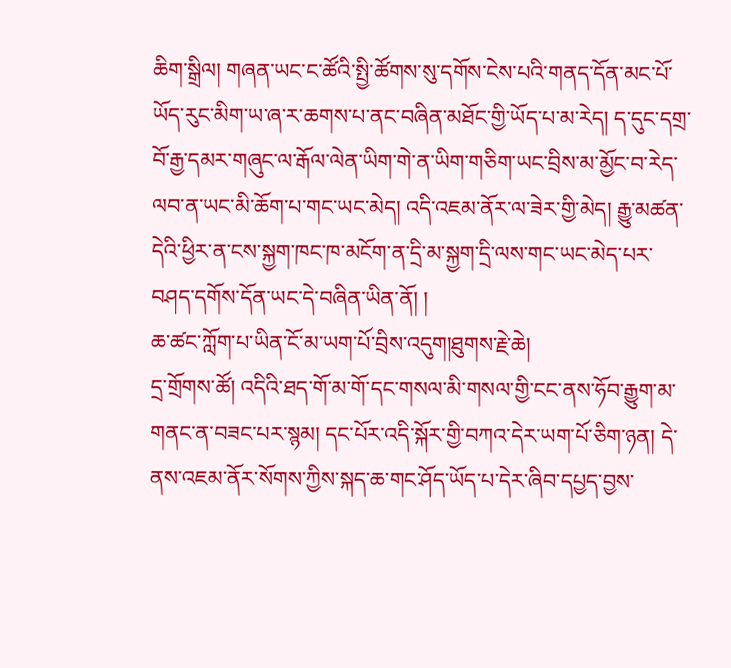ཆིག་སྒྲིལ། གཞན་ཡང་ང་ཚོའི་སྤྱི་ཚོགས་སུ་དགོས་ངེས་པའི་གནད་དོན་མང་པོ་ཡོད་རུང་མིག་ཡ་ཞ་ར་ཆགས་པ་ནང་བཞིན་མཐོང་གྱི་ཡོད་པ་མ་རེད། ད་དུང་དགྲ་བོ་རྒྱ་དམར་གཞུང་ལ་རྒོལ་ལེན་ཡིག་གེ་ན་ཡིག་གཅིག་ཡང་བྲིས་མ་མྱོང་བ་རེད་ལབ་ན་ཡང་མི་ཆོག་པ་གང་ཡང་མེད། འདི་འཇམ་ནོར་ལ་ཟེར་གྱི་མེད། རྒྱུ་མཚན་དེའི་ཕྱིར་ན་ངས་སྐྱག་ཁང་ཁ་མངོག་ན་དྲི་མ་སྐྱག་དྲི་ལས་གང་ཡང་མེད་པར་བཤད་དགོས་དོན་ཡང་དེ་བཞིན་ཡིན་ནོ། །
ཆ་ཚང་ཀློག་པ་ཡིན་ངོ་མ་ཡག་པོ་བྲིས་འདུག།ཐུགས་རྗེ་ཆེ།
དྲ་གྲོགས་ཚོ། འདིའི་ཐད་གོ་མ་གོ་དང་གསལ་མི་གསལ་གྱི་ངང་ནས་ཧོབ་རྒྱུག་མ་གནང་ན་བཟང་པར་སྙམ། དང་པོར་འདི་སྐོར་གྱི་བཀའ་དེར་ཡག་པོ་ཅིག་ཉན། དེ་ནས་འཇམ་ནོར་སོགས་ཀྱིས་སྐད་ཆ་གང་ཤོད་ཡོད་པ་དེར་ཞིབ་དཔྱད་བྱས་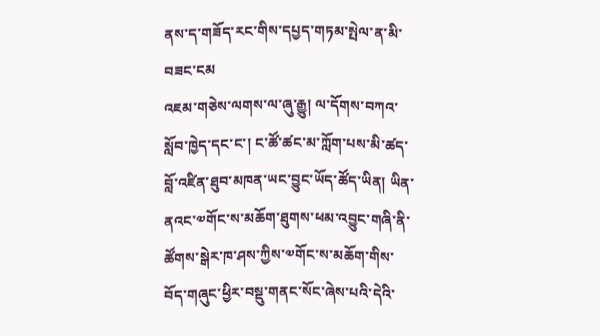ནས་ད་གཟོད་རང་གིས་དཔྱད་གཏམ་སྤེལ་ན་མི་བཟང་ངམ
འཇམ་གཅེས་ལགས་ལ་ཞུ་རྒྱུ། ལ་དོགས་བཀའ་སློབ་ཁྱེད་དང་ང་། ང་ཚོ་ཚང་མ་ཀློག་པས་མི་ཚད་བློ་འཛིན་ཐུབ་མཁན་ཡང་བྱུང་ཡོད་ཚོད་ཡིན། ཡིན་ནའང་༧གོང་ས་མཆོག་ཐུགས་ཕམ་འབྱུང་གཞི་ནི་ཚོགས་སྒེར་ཁ་ཤས་ཀྱིས་༧གོང་ས་མཆོག་གིས་བོད་གཞུང་ཕྱིར་བསྡུ་གནང་སོང་ཞེས་པའི་དེའི་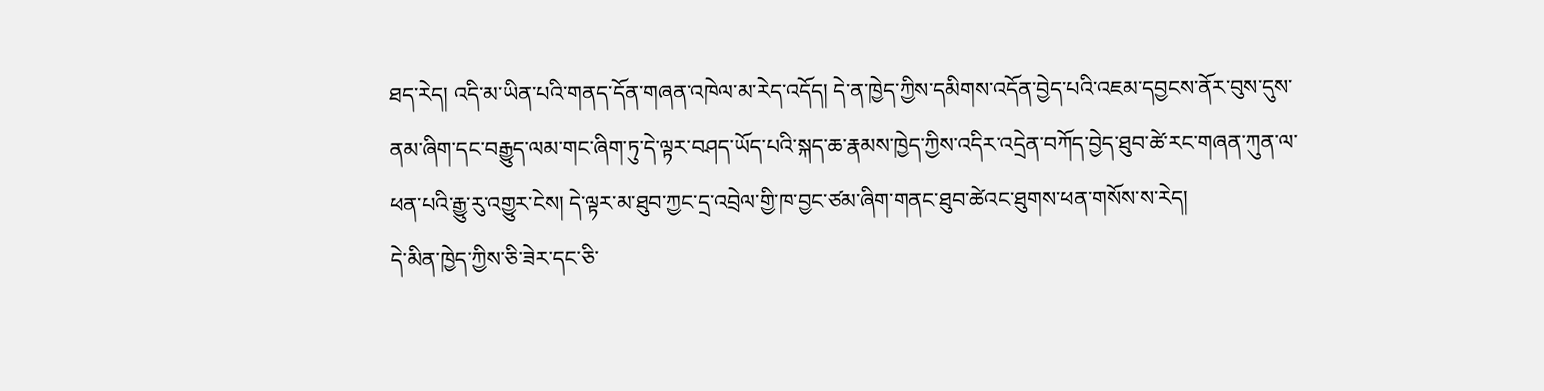ཐད་རེད། འདི་མ་ཡིན་པའི་གནད་དོན་གཞན་འཁེལ་མ་རེད་འདོད། དེ་ན་ཁྱེད་ཀྱིས་དམིགས་འདོན་བྱེད་པའི་འཇམ་དབྱངས་ནོར་བུས་དུས་ནམ་ཞིག་དང་བརྒྱུད་ལམ་གང་ཞིག་ཏུ་དེ་ལྟར་བཤད་ཡོད་པའི་སྐད་ཆ་རྣམས་ཁྱེད་ཀྱིས་འདིར་འདྲེན་བཀོད་བྱེད་ཐུབ་ཚེ་རང་གཞན་ཀུན་ལ་ཕན་པའི་རྒྱུ་རུ་འགྱུར་ངེས། དེ་ལྟར་མ་ཐུབ་ཀྱང་དྲ་འབྲེལ་གྱི་ཁ་བྱང་ཙམ་ཞིག་གནང་ཐུབ་ཚེའང་ཐུགས་ཕན་གསོས་ས་རེད།
དེ་མིན་ཁྱེད་ཀྱིས་ཅི་ཟེར་དང་ཅི་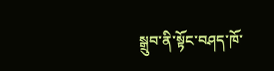སྒྲུབ་ནི་སྟོང་བཤད་ཁོ་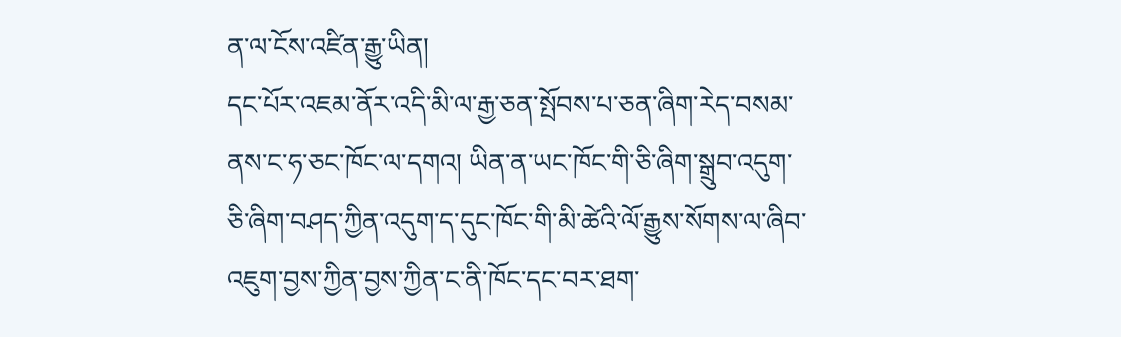ན་ལ་ངོས་འཛིན་རྒྱུ་ཡིན།
དང་པོར་འཇམ་ནོར་འདི་མི་ལ་རྒྱ་ཅན་སྤོབས་པ་ཅན་ཞིག་རེད་བསམ་ནས་ང་ཧ་ཅང་ཁོང་ལ་དགའ། ཡིན་ན་ཡང་ཁོང་གི་ཅི་ཞིག་སྒྲུབ་འདུག་ཅི་ཞིག་བཤད་ཀྱིན་འདུག་ད་དུང་ཁོང་གི་མི་ཚེའི་ལོ་རྒྱུས་སོགས་ལ་ཞིབ་འཇུག་བྱས་ཀྱིན་བྱས་ཀྱིན་ང་ནི་ཁོང་དང་བར་ཐག་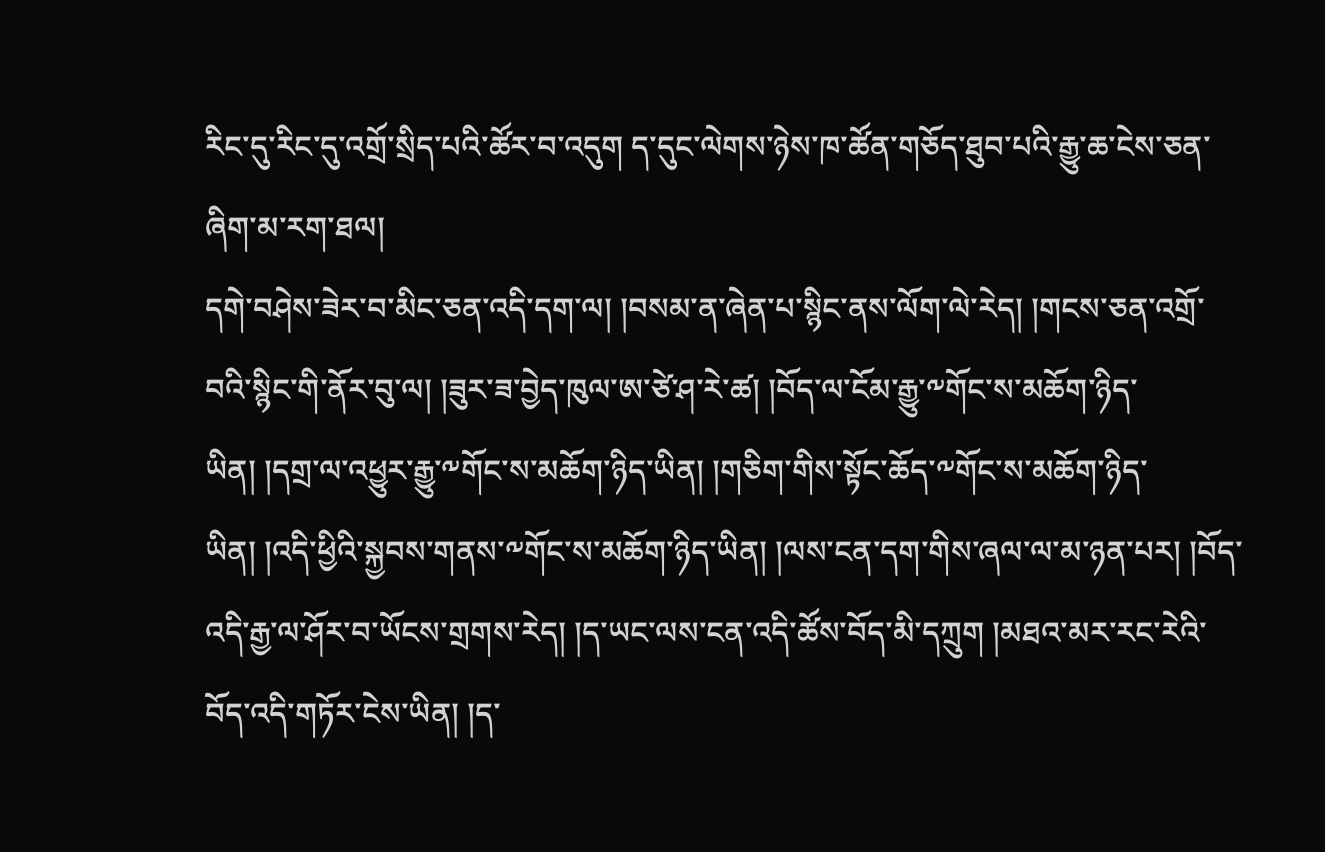རིང་དུ་རིང་དུ་འགྲོ་སྲིད་པའི་ཚོར་བ་འདུག ད་དུང་ལེགས་ཉེས་ཁ་ཚོན་གཅོད་ཐུབ་པའི་རྒྱུ་ཆ་ངེས་ཅན་ཞིག་མ་རག་ཐལ།
དགེ་བཤེས་ཟེར་བ་མིང་ཅན་འདི་དག་ལ། །བསམ་ན་ཞེན་པ་སྙིང་ནས་ལོག་ལེ་རེད། །གངས་ཅན་འགྲོ་བའི་སྙིང་གི་ནོར་བུ་ལ། །ཟུར་ཟ་བྱེད་ཁུལ་ཨ་ཙེ་ཤ་རེ་ཚ། །བོད་ལ་ངོམ་རྒྱུ་༸གོང་ས་མཆོག་ཉིད་ཡིན། །དགྲ་ལ་འཕྱུར་རྒྱུ་༸གོང་ས་མཆོག་ཉིད་ཡིན། །གཅིག་གིས་སྟོང་ཆོད་༸གོང་ས་མཆོག་ཉིད་ཡིན། །འདི་ཕྱིའི་སྐྱབས་གནས་༸གོང་ས་མཆོག་ཉིད་ཡིན། །ལས་ངན་དག་གིས་ཞལ་ལ་མ་ཉན་པར། །བོད་འདི་རྒྱ་ལ་ཤོར་བ་ཡོངས་གྲགས་རེད། །ད་ཡང་ལས་ངན་འདི་ཚོས་བོད་མི་དཀྲུག །མཐའ་མར་རང་རེའི་བོད་འདི་གཏོར་ངེས་ཡིན། །ད་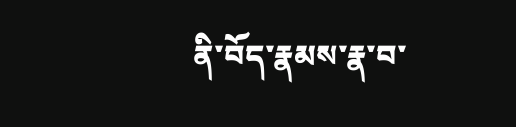ནི་བོད་རྣམས་རྣ་བ་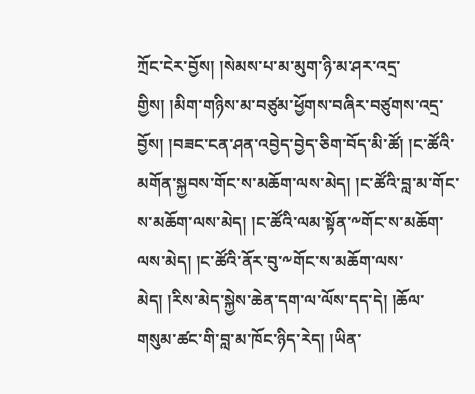ཀྲོང་ངེར་བྱོས། །སེམས་པ་མ་མུག་ཉི་མ་ཤར་འདྲ་གྱིས། །མིག་གཉིས་མ་བཙུམ་ཕྱོགས་བཞིར་བཙུགས་འདྲ་བྱོས། །བཟང་ངན་ཤན་འབྱེད་བྱེད་ཅིག་བོད་མི་ཚོ། །ང་ཚོའི་མགོན་སྐྱབས་གོང་ས་མཆོག་ལས་མེད། །ང་ཚོའི་བླ་མ་གོང་ས་མཆོག་ལས་མེད། །ང་ཚོའི་ལམ་སྟོན་༸གོང་ས་མཆོག་ལས་མེད། །ང་ཚོའི་ནོར་བུ་༸གོང་ས་མཆོག་ལས་མེད། །རིས་མེད་སྐྱེས་ཆེན་དག་ལ་ལོས་དད་དེ། །ཆོལ་གསུམ་ཚང་གི་བླ་མ་ཁོང་ཉིད་རེད། །ཡིན་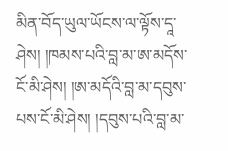མིན་བོད་ཡུལ་ཡོངས་ལ་ལྟོས་དཱ་ཤེས། །ཁམས་པའི་བླ་མ་ཨ་མདོས་ངོ་མི་ཤེས། །ཨ་མདོའི་བླ་མ་དབུས་པས་ངོ་མི་ཤེས། །དབུས་པའི་བླ་མ་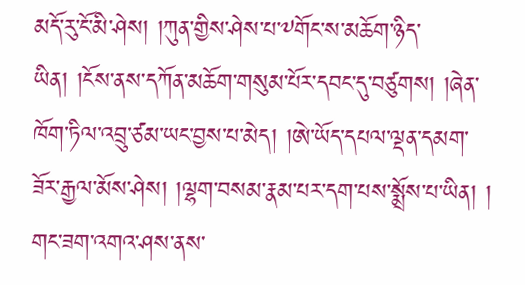མདོ་རུ་ངོ་མི་ཤེས། །ཀུན་གྱིས་ཤེས་པ་༸གོང་ས་མཆོག་ཉིད་ཡིན། །ངོས་ནས་དཀོན་མཆོག་གསུམ་པོར་དབང་དུ་བཙུགས། །ཞེན་ཁོག་ཏིལ་འབྲུ་ཙམ་ཡང་བྱས་པ་མེད། །ཨེ་ཡོད་དཔལ་ལྡན་དམག་ཟོར་རྒྱལ་མོས་ཤེས། །ལྷག་བསམ་རྣམ་པར་དག་པས་སྨྲོས་པ་ཡིན། །
གང་ཟག་འགའ་ཤས་ནས་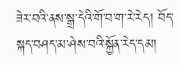ཟེར་བའི་ནས་སྒྲ་དེའི་གོ་བ་ག་རེ་རེད། བོད་སྐད་བཤད་མ་ཤེས་བའི་སྐྱོན་རེད་དམ།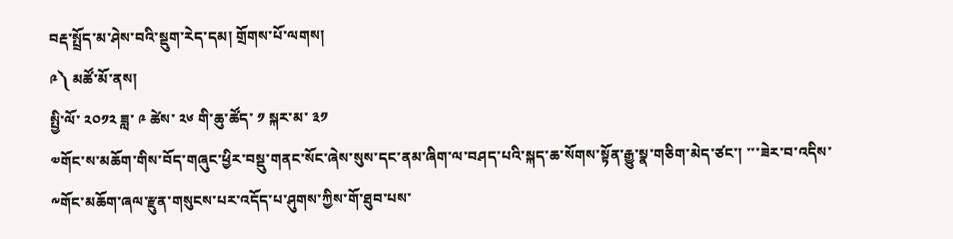བརྡ་སྤྲོད་མ་ཤེས་བའི་སྡུག་རེད་དམ། གྲོགས་པོ་ལགས།
༩༽ མཚོ་མོ་ནས།
སྤྱི་ལོ་ ༢༠༡༢ ཟླ་ ༩ ཚེས་ ༢༦ གི་ཆུ་ཚོད་ ༡ སྐར་མ་ ༣༡
༧གོང་ས་མཆོག་གིས་བོད་གཞུང་ཕྱིར་བསྡུ་གནང་སོང་ཞེས་སུས་དང་ནམ་ཞིག་ལ་བཤད་པའི་སྐད་ཆ་སོགས་སྟོན་རྒྱུ་སྣ་གཅིག་མེད་ཙང་། ་་་ཟེར་བ་འདིས་༸གོང་མཆོག་ཞལ་རྫུན་གསུངས་པར་འདོད་པ་ཤུགས་ཀྱིས་གོ་ཐུབ་པས་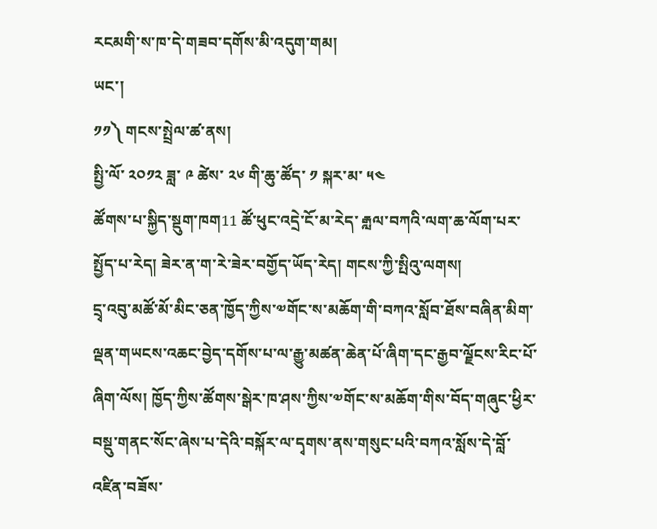རངམགི་ས་ཁ་དེ་གཟབ་དགོས་མི་འདུག་གམ།
ཡང་།
༡༡༽ གངས་སྤྲེལ་ཚ་ནས།
སྤྱི་ལོ་ ༢༠༡༢ ཟླ་ ༩ ཚེས་ ༢༦ གི་ཆུ་ཚོད་ ༡ སྐར་མ་ ༥༤
ཚོགས་པ་སྐྱིད་སྡུག་ཁག11 ཚོ་ཕུང་འདྲེ་ངོ་མ་རེད་ རྒླལ་བཀའི་ལག་ཆ་ལོག་པར་སྤྱོད་པ་རེད། ཟེར་ན་ག་རེ་ཟེར་བགྱོད་ཡོད་རེད། གངས་ཀྱི་སྤིའུ་ལགས།
དྲྭ་འབུ་མཚོ་མོ་མིང་ཅན་ཁྱོད་ཀྱིས་༧གོང་ས་མཆོག་གི་བཀའ་སློབ་ཐོས་བཞིན་མིག་ལྡན་གཡངས་འཆང་བྱེད་དགོས་པ་ལ་རྒྱུ་མཚན་ཆེན་པོ་ཞིག་དང་རྒྱབ་ལྗོངས་རིང་པོ་ཞིག་ལོས། ཁྱོད་ཀྱིས་ཚོགས་སྒེར་ཁ་ཤས་ཀྱིས་༧གོང་ས་མཆོག་གིས་བོད་གཞུང་ཕྱིར་བསྡུ་གནང་སོང་ཞེས་པ་དེའི་བསྐོར་ལ་དྭགས་ནས་གསུང་པའི་བཀའ་སློས་དེ་བློ་འཛིན་བཟོས་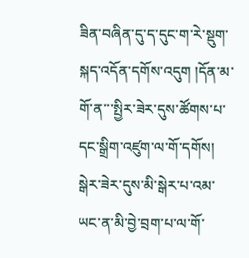ཟིན་བཞིན་དུ་ད་དུང་ག་རེ་སྡུག་སྐད་འདོན་དགོས་འདུག །དོན་མ་གོ་ན་་་སྤྱིར་ཟེར་དུས་ཚོགས་པ་དང་སྒྲིག་འཛུག་ལ་གོ་དགོས། སྒེར་ཟེར་དུས་མི་སྒེར་པ་འམ་ཡང་ན་མི་བྱེ་བྲག་པ་ལ་གོ་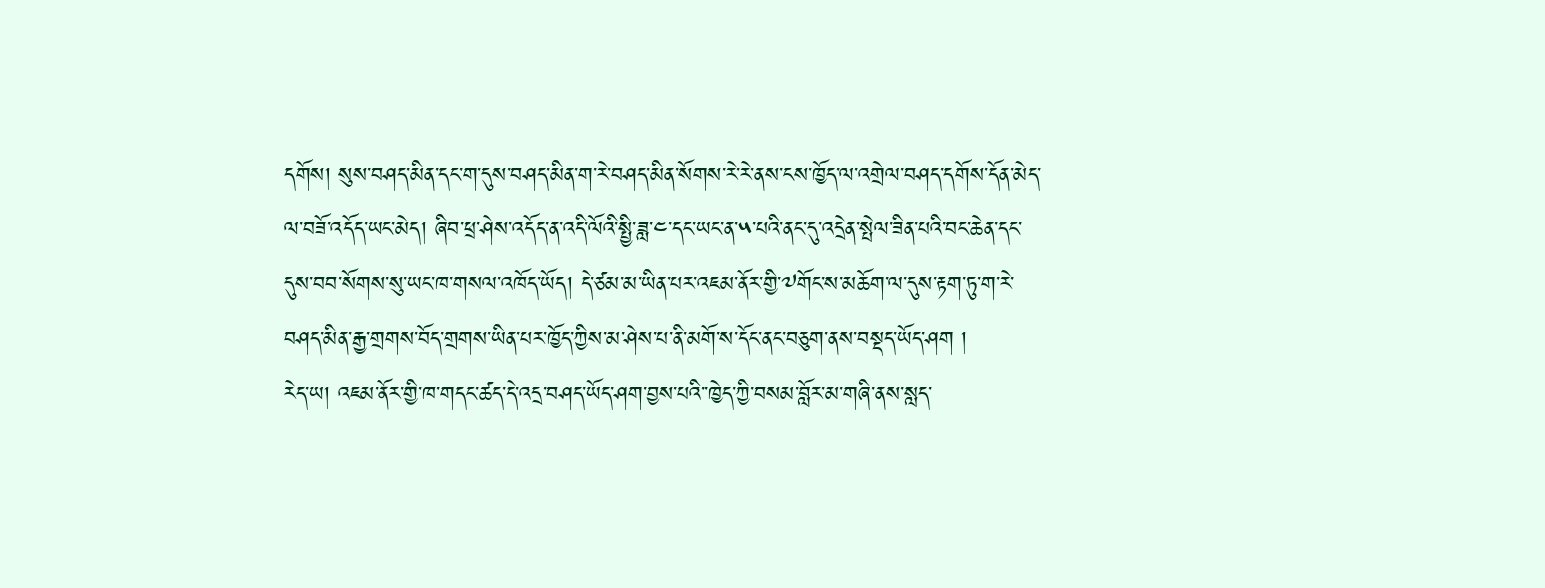དགོས། སུས་བཤད་མིན་དང་ག་དུས་བཤད་མིན་ག་རེ་བཤད་མིན་སོགས་རེ་རེ་ནས་ངས་ཁྱོད་ལ་འགྲེལ་བཤད་དགོས་དོན་མེད་ལ་བཟོ་འདོད་ཡང་མེད། ཞིབ་ཕྲ་ཤེས་འདོད་ན་འདི་ལོའི་སྤྱི་ཟླ་༤་དང་ཡང་ན་༥་པའི་ནང་དུ་འདྲེན་སྤེལ་ཟིན་པའི་བང་ཆེན་དང་དུས་བབ་སོགས་སུ་ཡང་ཁ་གསལ་འཁོད་ཡོད། དེ་ཙམ་མ་ཡིན་པར་འཇམ་ནོར་གྱི་༧གོང་ས་མཆོག་ལ་དུས་རྟག་ཏུ་ག་རེ་བཤད་མིན་རྒྱ་གྲགས་བོད་གྲགས་ཡིན་པར་ཁྱོད་ཀྱིས་མ་ཤེས་པ་ནི་མགོ་ས་དོང་ནང་བཅུག་ནས་བསྡད་ཡོད་ཤག །
རེད་ཡ། འཇམ་ནོར་གྱི་ཁ་གདང་ཚད་དེ་འདྲ་བཤད་ཡོད་ཤག་བྱས་པའི་་ཁྱེད་ཀྱི་བསམ་བློར་མ་གཞི་ནས་སླད་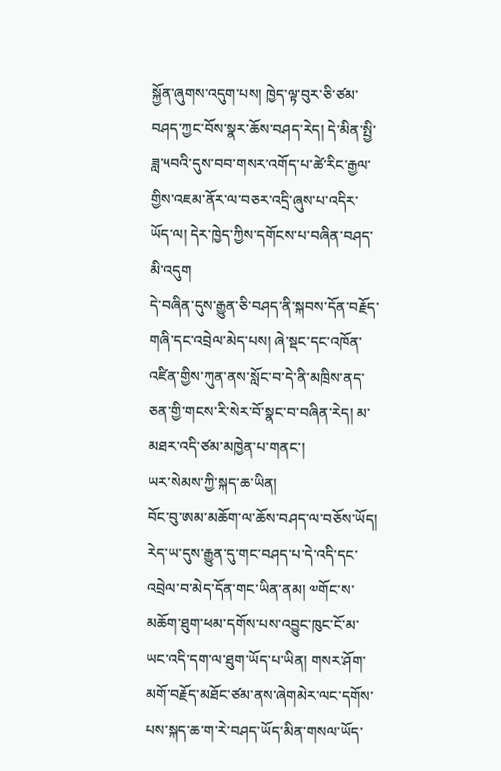སྐྱོན་ཞུགས་འདུག་པས། ཁྱེད་ལྟ་བུར་ཅི་ཙམ་བཤད་ཀྱང་བོས་སྣར་ཆོས་བཤད་རེད། དེ་མིན་སྤྱི་ཟླ་༥བའི་དུས་བབ་གསར་འགོད་པ་ཚེ་རིང་རྒྱལ་གྱིས་འཇམ་ནོར་ལ་བཅར་འདྲི་ཞུས་པ་འདིར་ཡོད་ལ། དེར་ཁྱེད་ཀྱིས་དགོངས་པ་བཞིན་བཤད་མི་འདུག
དེ་བཞིན་དུས་རྒྱུན་ཅི་བཤད་ནི་སྐབས་དོན་བརྗོད་གཞི་དང་འབྲེལ་མེད་པས། ཞེ་སྡང་དང་འཁོན་འཛིན་གྱིས་ཀུན་ནས་སློང་བ་དེ་ནི་མཁྲིས་ནད་ཅན་གྱི་གངས་རི་སེར་བོ་སྣང་བ་བཞིན་རེད། མ་མཐར་འདི་ཙམ་མཁྱེན་པ་གནང་།
ཡར་སེམས་ཀྱི་སྐད་ཆ་ཡིན།
བོང་བུ་ཨམ་མཆོག་ལ་ཆོས་བཤད་ལ་བཅོས་ཡོད།
རེད་ཡ་དུས་རྒྱུན་དུ་གང་བཤད་པ་དེ་འདི་དང་འབྲེལ་བ་མེད་དོན་གང་ཡིན་ནམ། ༧གོང་ས་མཆོག་ཐུག་ཕམ་དགོས་པས་འབྱུང་ཁུང་ངོ་མ་ཡང་འདི་དག་ལ་ཐུག་ཡོད་པ་ཡིན། གསར་ཤོག་མགོ་བརྗོད་མཐོང་ཙམ་ནས་ཞེགམེར་ལང་དགོས་པས་སྐད་ཆ་ག་རེ་བཤད་ཡོད་མིན་གསལ་ཡོད་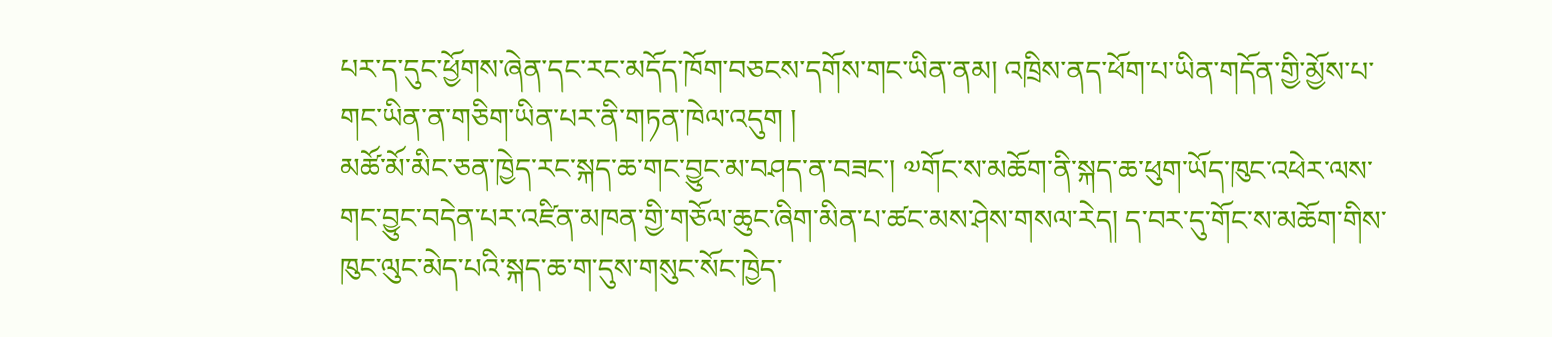པར་ད་དུང་ཕྱོགས་ཞེན་དང་རང་མདོད་ཁོག་བཅངས་དགོས་གང་ཡིན་ནམ། འཁྲིས་ནད་ཕོག་པ་ཡིན་གདོན་གྱི་མྱོས་པ་གང་ཡིན་ན་གཅིག་ཡིན་པར་ནི་གཏན་ཁེལ་འདུག །
མཚོ་མོ་མིང་ཅན་ཁྱེད་རང་སྐད་ཆ་གང་བྱུང་མ་བཤད་ན་བཟང་། ༧གོང་ས་མཆོག་ནི་སྐད་ཆ་ཕུག་ཡོད་ཁུང་འཕེར་ལས་གང་བྱུང་བདེན་པར་འཛིན་མཁན་གྱི་གཅོལ་ཆུང་ཞིག་མིན་པ་ཚང་མས་ཤེས་གསལ་རེད། ད་བར་དུ་གོང་ས་མཆོག་གིས་ཁུང་ལུང་མེད་པའི་སྐད་ཆ་ག་དུས་གསུང་སོང་ཁྱེད་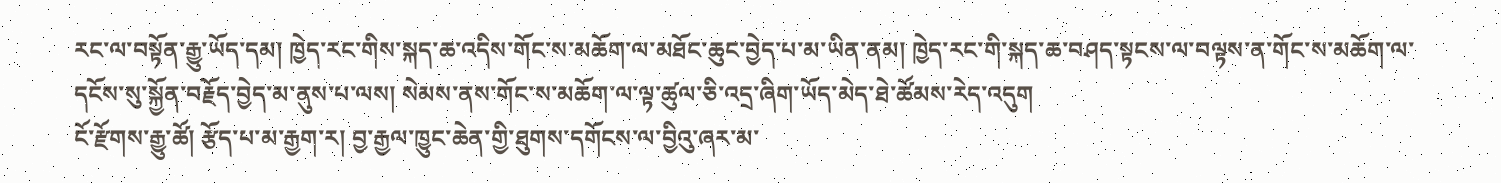རང་ལ་བསྟོན་རྒྱུ་ཡོད་དམ། ཁྱེད་རང་གིས་སྐད་ཆ་འདིས་གོང་ས་མཆོག་ལ་མཐོང་ཆུང་བྱེད་པ་མ་ཡིན་ནམ། ཁྱེད་རང་གི་སྐད་ཆ་བཤད་སྟངས་ལ་བལྟས་ན་གོང་ས་མཆོག་ལ་དངོས་སུ་སྐྱོན་བརྗོད་བྱེད་མ་ནུས་པ་ལས། སེམས་ནས་གོང་ས་མཆོག་ལ་ལྟ་ཚུལ་ཅི་འདྲ་ཞིག་ཡོད་མེད་ཐེ་ཚོམས་རེད་འདུག
ངོ་རྫོགས་རྒྱུ་ཚོ། རྩོད་པ་མ་རྒྱག་ར། བྱ་རྒྱལ་ཁྱུང་ཆེན་གྱི་ཐུགས་དགོངས་ལ་བྱིའུ་ཞར་མ་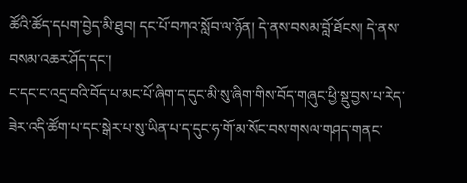ཚོའི་ཚོད་དཔག་བྱེད་མི་ཐུབ། དང་པོ་བཀའ་སློབ་ལ་ཉོན། དེ་ནས་བསམ་བློ་ཐོངས། དེ་ནས་བསམ་འཆར་ཤོད་དང་།
ང་དང་ང་འདྲ་བའི་བོད་པ་མང་པོ་ཞིག་ད་དུང་མི་སུ་ཞིག་གིས་བོད་གཞུང་ཕྱི་སྡུ་བྱས་པ་རེད་ཟེར་འདི་ཚོག་པ་དང་སྒེར་པ་སུ་ཡིན་པ་ད་དུང་ཧ་གོ་མ་སོང་བས་གསལ་གཤད་གནང་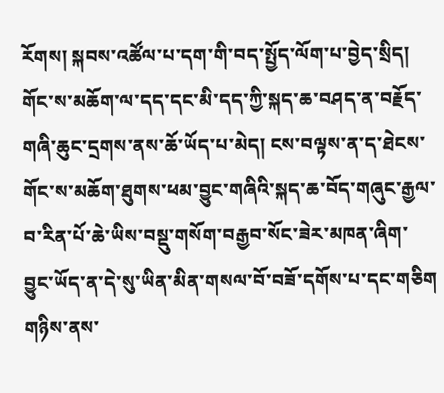རོགས། སྐབས་འཚོལ་པ་དག་གི་བད་སྤྱོད་ལོག་པ་བྱེད་སྲིད།
གོང་ས་མཆོག་ལ་དད་དང་མི་དད་ཀྱི་སྐད་ཆ་བཤད་ན་བརྗོད་གཞི་ཆུང་དྲགས་ནས་ཆོ་ཡོད་པ་མེད། ངས་བལྟས་ན་ད་ཐེངས་གོང་ས་མཆོག་ཐུགས་ཕམ་བྱུང་གཞིའི་སྐད་ཆ་བོད་གཞུང་རྒྱལ་བ་རིན་པོ་ཆེ་ཡིས་བསྡུ་གསོག་བརྒྱབ་སོང་ཟེར་མཁན་ཞིག་བྱུང་ཡོད་ན་དེ་སུ་ཡིན་མིན་གསལ་བོ་བཟོ་དགོས་པ་དང་གཅིག གཉིས་ནས་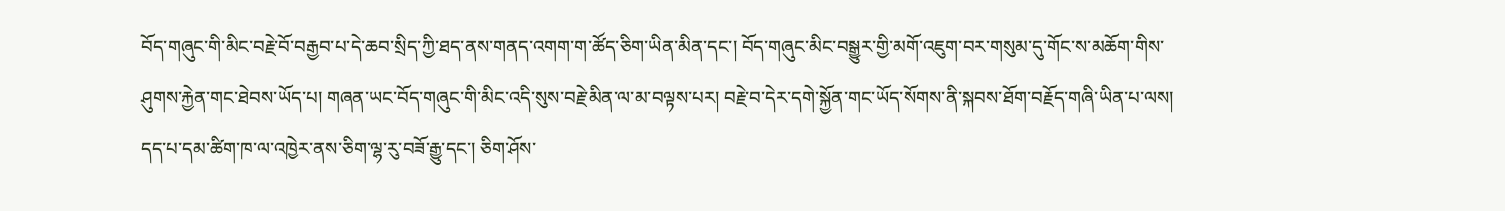བོད་གཞུང་གི་མིང་བརྗེ་བོ་བརྒྱབ་པ་དེ་ཆབ་སྲིད་ཀྱི་ཐད་ནས་གནད་འགག་ག་ཚོད་ཅིག་ཡིན་མིན་དང་། བོད་གཞུང་མིང་བསྒྱུར་གྱི་མགོ་འཇུག་བར་གསུམ་དུ་གོང་ས་མཆོག་གིས་ཤུགས་རྐྱེན་གང་ཐེབས་ཡོད་པ། གཞན་ཡང་བོད་གཞུང་གི་མིང་འདི་སུས་བརྗེ་མིན་ལ་མ་བལྟས་པར། བརྗེ་བ་དེར་དགེ་སྐྱོན་གང་ཡོད་སོགས་ནི་སྐབས་ཐོག་བརྗོད་གཞི་ཡིན་པ་ལས། དད་པ་དམ་ཚིག་ཁ་ལ་འཁྱེར་ནས་ཅིག་ལྷ་རུ་བཟོ་རྒྱུ་དང་། ཅིག་ཤོས་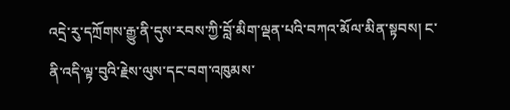འདྲེ་རུ་དཀྲོགས་རྒྱུ་ནི་དུས་རབས་ཀྱི་བློ་མིག་ལྡན་པའི་བཀའ་མོལ་མིན་སྟབས། ང་ནི་འདི་ལྟ་བུའི་རྗེས་ལུས་དང་བག་འཁུམས་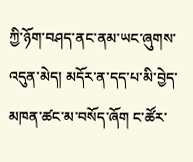ཀྱི་ཉོག་བཤད་ནང་ནམ་ཡང་ཞུགས་འདུན་མེད། མདོར་ན་དད་པ་མི་བྱེད་མཁན་ཚང་མ་བསོད་ཞོག ང་ཚོར་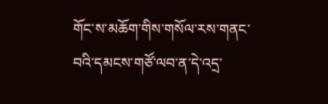གོང་ས་མཆོག་གིས་གསོལ་རས་གནང་བའི་དམངས་གཙོ་ལབ་ན་དེ་འདྲ་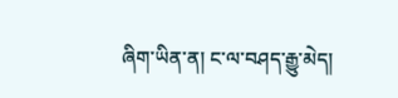ཞིག་ཡིན་ན། ང་ལ་བཤད་རྒྱུ་མེད།